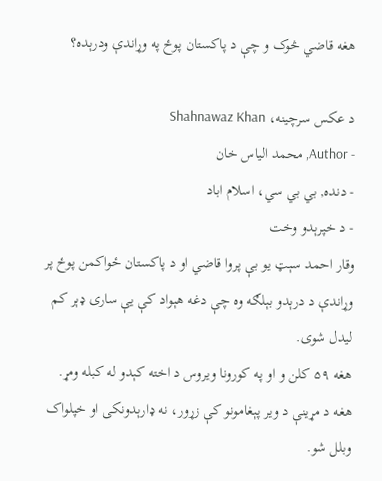هغه قاضي څوک و چې د پاکستان پوځ په وړاندې ودرېده؟

د عکس سرچینه، Shahnawaz Khan
- Author, محمد الیاس خان
- دنده, بي بي سي، اسلام اباد
- د خپرېدو وخت
وقار احمد سېټ یو بې پروا قاضي او د پاکستان ځواکمن پوځ پر وړاندې د درېدو بېلګه وه چې دغه هېواد کې یې ساری ډېر کم لیدل شوی.
هغه ۵۹ کلن و او په کورونا ویروس د اخته کېدو له کبله ومړ. هغه د مړینې د ویر پېغامونو کې زړور، نه ډارېدونکی او خپلواک وبلل شو.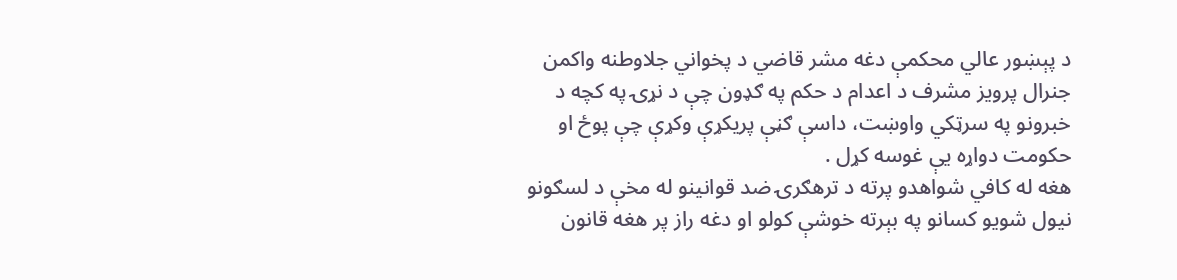د پېښور عالي محکمې دغه مشر قاضي د پخواني جلاوطنه واکمن جنرال پرویز مشرف د اعدام د حکم په ګډون چې د نړۍ په کچه د خبرونو په سرټکي واوښت، داسې ګڼې پریکړې وکړې چې پوځ او حکومت دواړه یې غوسه کړل .
هغه له کافي شواهدو پرته د ترهګرۍ ضد قوانینو له مخې د لسګونو نیول شويو کسانو په بېرته خوشې کولو او دغه راز پر هغه قانون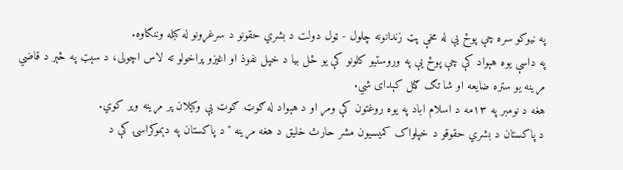په نیوکو سره چې پوځ یې له مخې پټ زندانونه چلول - ټول دولت د بشري حقونو د سرغړونو له کبله وننګاوه.
په داسې یوه هېواد کې چې پوځ یې په وروستیو کلونو کې یو ځل بیا د خپل نفوذ او اغیزو پراخولو ته لاس اچولی، د سېټ په څېر د قاضي مړینه یو ستره ضایعه او شا تګ ګڼل کېدای شي.
هغه د نومبر په ۱۳مه د اسلام اباد په یوه روغتون کې ومړ او د هېواد له ګوټ ګوټ یې وکیلان پر مړینه ویر کوي.
د پاکستان د بشري حقوقو د خپلواک کمیسیون مشر حارث خلیق د هغه مړینه "د پاکستان په دېموکراسۍ کې د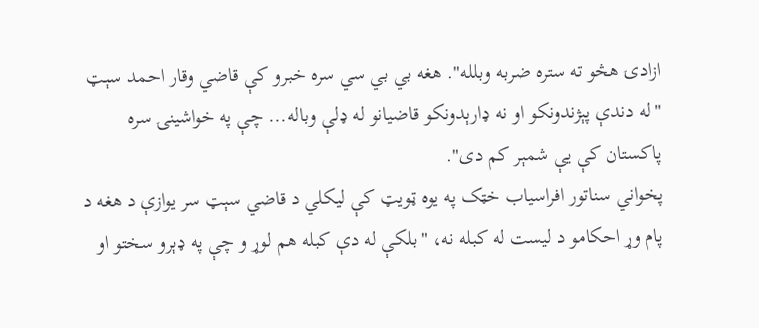ازادۍ هڅو ته ستره ضربه وبلله". هغه بي بي سي سره خبرو کې قاضي وقار احمد سېټ "له دندې پېژندونکو او نه ډارېدونکو قاضیانو له ډلې وباله... چې په خواشینۍ سره پاکستان کې یې شمېر کم دی".
پخواني سناتور افراسیاب خټک په یوه ټویټ کې لیکلي د قاضي سېټ سر یوازې د هغه د پام وړ احکامو د لیست له کبله نه، "بلکې له دې کبله هم لوړ و چې په ډېرو سختو او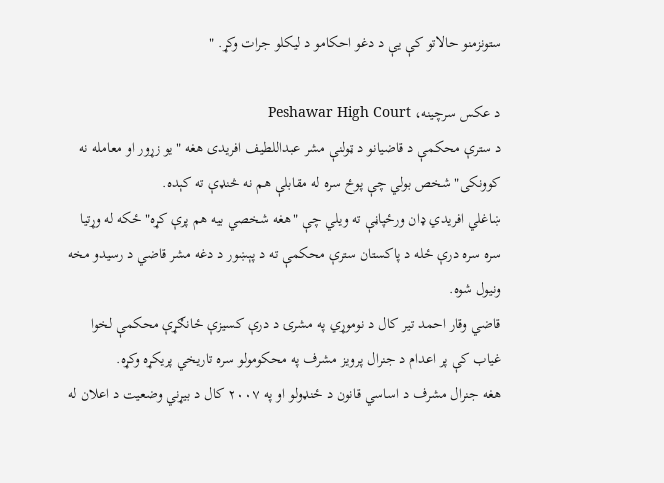ستونزمنو حالاتو کې یې د دغو احکامو د لیکلو جرات وکړ. "

د عکس سرچینه، Peshawar High Court
د سترې محکمې د قاضیانو د ټولنې مشر عبداللطیف افریدی هغه "یو زړور او معامله نه کوونکی" شخص بولي چې پوځ سره له مقابلې هم نه څنډې ته کېده.
ښاغلي افریدي ډان ورځپاڼې ته ویلي چې "هغه شخصي بیه هم پرې کړه" ځکه له وړتیا سره سره درې ځله د پاکستان سترې محکمې ته د پېښور د دغه مشر قاضي د رسیدو مخه ونیول شوه.
قاضي وقار احمد تیر کال د نوموړي په مشرۍ د درې کسیزې ځانګړې محکمې لخوا غیاب کې پر اعدام د جنرال پرویز مشرف په محکومولو سره تاریخي پریکړه وکړه.
هغه جنرال مشرف د اساسي قانون د ځنډولو او په ۲۰۰۷ کال د بیړني وضعیت د اعلان له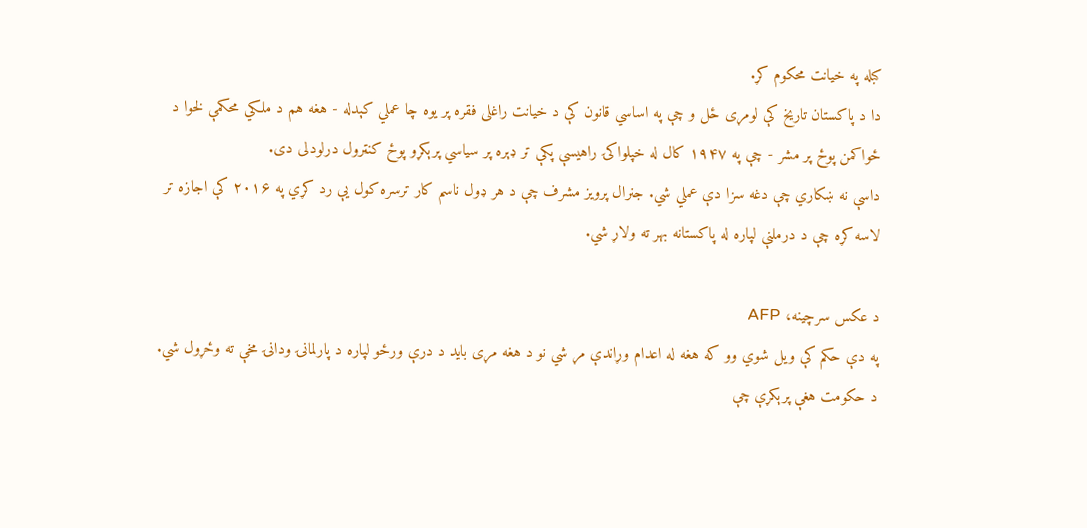کبله په خیانت محکوم کړ.
دا د پاکستان تاریخ کې لومړی ځل و چې په اساسي قانون کې د خیانت راغلی فقره پر یوه چا عملي کېدله - هغه هم د ملکي محکمې لخوا د ځواکمن پوځ پر مشر - چې په ۱۹۴۷ کال له خپلواکۍ راهیسې پکې تر ډېره پر سیاسي پرېکړو پوځ کنټرول درلودلی دی.
داسې نه ښکاري چې دغه سزا دې عملي شي. جنرال پرویز مشرف چې د هر ډول ناسم کار ترسره کول یې رد کړي په ۲۰۱۶ کې اجازه تر لاسه کړه چې د درملنې لپاره له پاکستانه بهر ته ولاړ شي.

د عکس سرچینه، AFP
په دې حکم کې ویل شوي وو که هغه له اعدام وړاندې مړ شي نو د هغه مړی باید د درې ورځو لپاره د پارلمانۍ ودانۍ مخې ته وځړول شي.
د حکومت هغې پرېکړې چې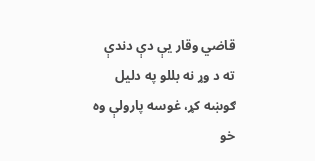قاضي وقار یې دې دندې ته د وړ نه بللو په دلیل ګوښه کړ، غوسه پارولې وه خو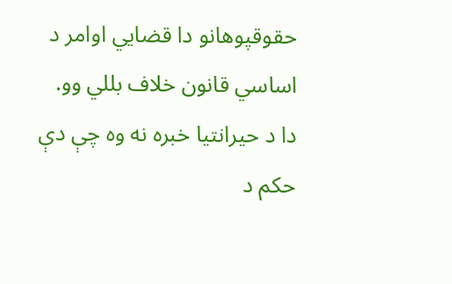حقوقپوهانو دا قضايي اوامر د اساسي قانون خلاف بللي وو.
دا د حیرانتیا خبره نه وه چې دې حکم د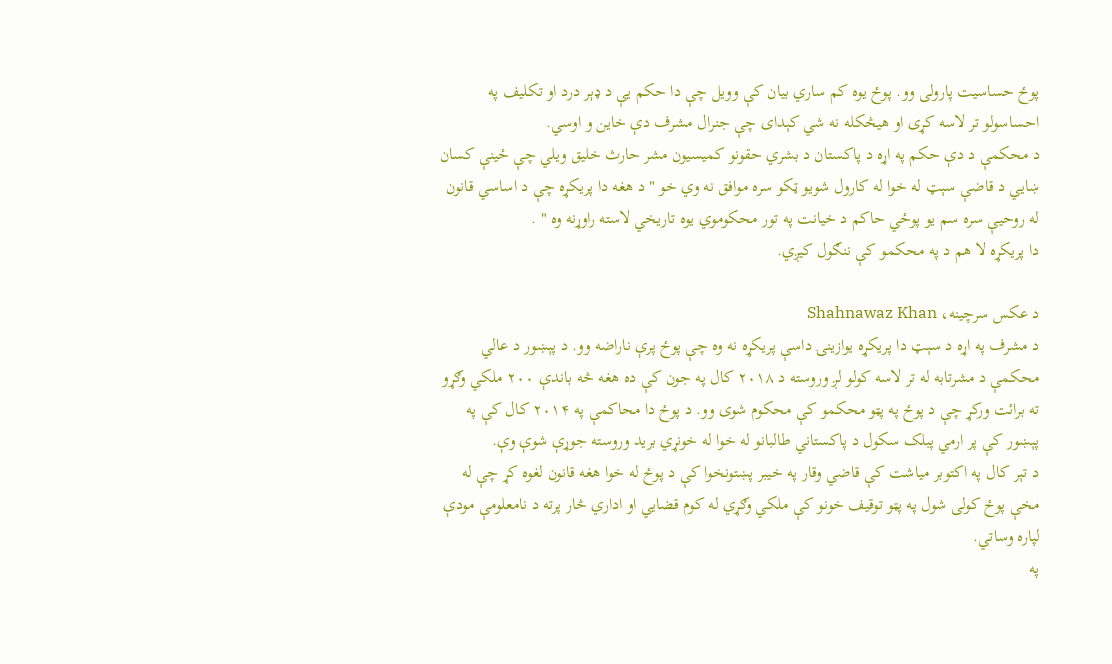پوځ حساسیت پارولی وو. پوځ یوه کم ساري بیان کې وویل چې دا حکم یې د ډېر درد او تکلیف په احساسولو تر لاسه کړی او هیڅکله نه شي کېدای چې جنرال مشرف دې خاین و اوسي.
د محکمې د دې حکم په اړه د پاکستان د بشري حقونو کمیسیون مشر حارث خلیق ویلي چې ځینې کسان ښايي د قاضې سېټ له خوا له کارول شویو ټکو سره موافق نه وي خو " د هغه دا پریکړه چې د اساسي قانون له روحیې سره سم یو پوځي حاکم د خیانت په تور محکوموي یوه تاریخي لاسته راوړنه وه " .
دا پریکړه لا هم د په محکمو کې ننګول کیږي.

د عکس سرچینه، Shahnawaz Khan
د مشرف په اړه د سېټ دا پریکړه یوازینۍ داسې پریکړه نه وه چې پوځ پرې ناراضه وو. د پېښور د عالي محکمې د مشرتابه له تر لاسه کولو لږ وروسته د ۲۰۱۸ کال په جون کې ده هغه څه باندې ۲۰۰ ملکي وګړو ته برائت ورکړ چې د پوځ په پټو محکمو کې محکوم شوی وو. د پوځ دا محاکمې په ۲۰۱۴ کال کې په پېښور کې پر ارمي پبلک سکول د پاکستاني طالبانو له خوا له خونړي برید وروسته جوړې شوې وې.
د تېر کال په اکتوبر میاشت کې قاضي وقار په خیبر پښتونخوا کې د پوځ له خوا هغه قانون لغوه کړ چې له مخې پوځ کولی شول په پټو توقیف خونو کې ملکي وګړي له کوم قضايي او اداري څار پرته د نامعلومې مودې لپاره وساتي.
په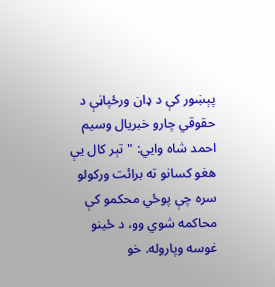پېښور کې د ډان ورځپاڼې د حقوقي چارو خبریال وسیم احمد شاه وايي: "تېر کال یې هغو کسانو ته برائت ورکولو سره چې پوځي محکمو کې محاکمه شوي وو، د ځینو غوسه وپاروله. خو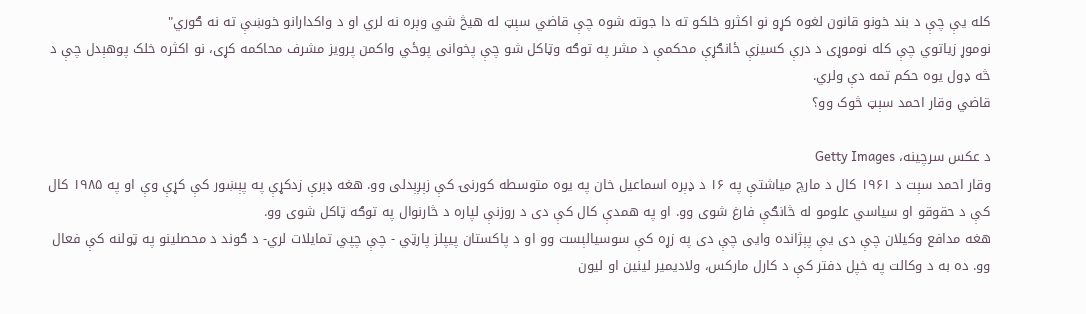کله یې چې د بند خونو قانون لغوه کړو نو اکثرو خلکو ته دا جوته شوه چې قاضي سېټ له هیڅ شي وېره نه لري او د واکدارانو خوښې ته نه ګوري"
نوموړ زیاتوي چې کله نوموړی د درې کسیزې ځانګړې محکمې د مشر په توګه وټاکل شو چې پخوانی پوځي واکمن پرویز مشرف محاکمه کړی، نو اکثره خلک پوهېدل چې د څه ډول یوه حکم تمه دې ولري.
قاضي وقار احمد سېټ څوک وو؟

د عکس سرچینه، Getty Images
وقار احمد سېت د ۱۹۶۱ کال د مارچ میاشتې په ۱۶ د ډېره اسماعیل خان په یوه متوسطه کورنۍ کې زېږېدلی وو. هغه ډېرې زدکړې په پېښور کې کړې وې او په ۱۹۸۵ کال کې د حقوقو او سیاسي علومو له څانګې فارغ شوی وو. او په همدې کال کې دی د روزنې لپاره د څارنوال په توګه ټاکل شوی وو.
هغه مدافع وکیلان چې دی یې پېژانده وايی چې دی په زړه کې سوسیالېست وو او د پاکستان پيپلز پارټي - چې چپي تمایلات لري- د ګوند د محصلینو په ټولنه کې فعال وو. ده به د وکالت په خپل دفتر کې د کارل مارکس، ولادیمیر لینین او لیون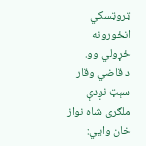ټروټسکي انځورونه ځړولي وو.
د قاضي وقار سېټ نږدې ملګری شاه نواز خان وايي: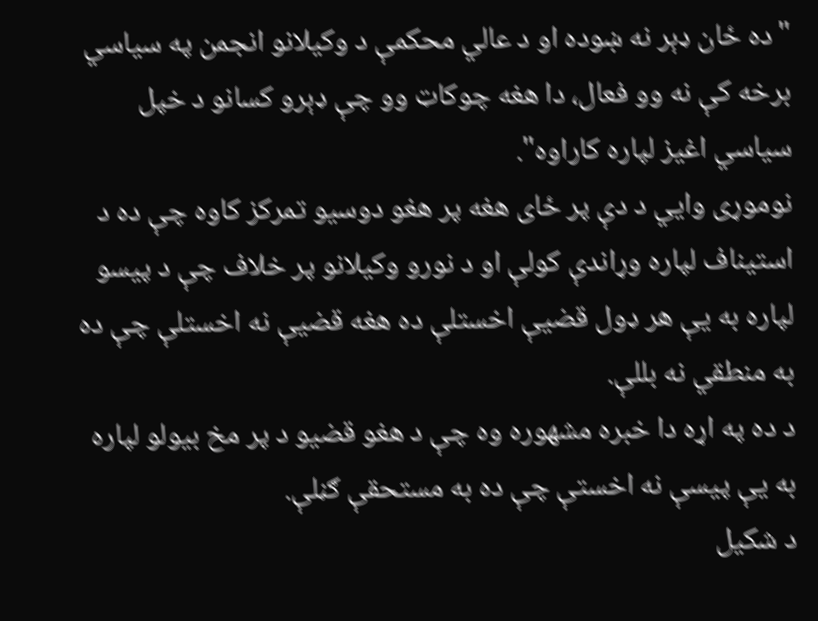"ده ځان ډېر نه ښوده او د عالي محکمې د وکیلانو انجمن په سیاسي برخه کې نه وو فعال، دا هغه چوکاټ وو چې ډېرو کسانو د خپل سیاسي اغیز لپاره کاراوه".
نوموړی وايي د دې پر ځای هغه پر هغو دوسیو تمرکز کاوه چې ده د استیناف لپاره وړاندې کولې او د نورو وکیلانو پر خلاف چې د پيسو لپاره به یې هر ډول قضیې اخستلې ده هغه قضیې نه اخستلې چې ده به منطقي نه بللې.
د ده په اړه دا خبره مشهوره وه چې د هغو قضیو د پر مخ بیولو لپاره به یې پیسې نه اخستې چې ده به مستحقې ګڼلې.
د شکیل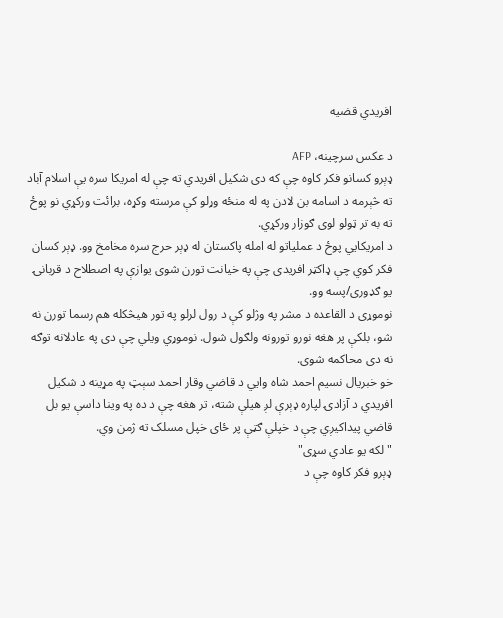افریدي قضیه

د عکس سرچینه، AFP
ډېرو کسانو فکر کاوه چې که دی شکیل افریدي ته چې له امریکا سره یې اسلام آباد ته څېرمه د اسامه بن لادن په له منځه وړلو کې مرسته وکړه، برائت ورکړي نو پوځ ته به تر ټولو لوی ګوزار ورکړي.
د امریکايي پوځ د عملیاتو له امله پاکستان له ډېر حرج سره مخامخ وو. ډېر کسان فکر کوي چې ډاکټر افریدی چې په خیانت تورن شوی یوازې په اصطلاح د قربانۍ یو ګډوری/پسه وو.
نوموړی د القاعده د مشر په وژلو کې د رول لرلو په تور هیڅکله هم رسما تورن نه شو، بلکې پر هغه نورو تورونه ولګول شول. نوموړي ویلي چې دی په عادلانه توګه نه دی محاکمه شوی.
خو خبریال نسیم احمد شاه وايي د قاضي وقار احمد سېټ په مړینه د شکیل افریدي د آزادۍ لپاره ډېرې لږ هیلې شته، تر هغه چې د ده په وینا داسې یو بل قاضي پیداکیږي چې د خپلې ګټې پر ځای خپل مسلک ته ژمن وي.
"لکه یو عادي سړی"
ډېرو فکر کاوه چې د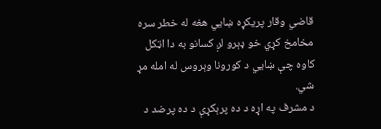قاضي وقار پریکړه ښايي هغه له خطر سره مخامخ کړي خو ډېرو لږ کسانو به دا اټکل کاوه چې ښايي د کورونا وېروس له امله مړ شي.
د مشرف په اړه د ده پرېکړې د ده پرضد د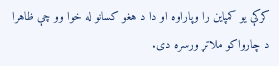کرکې یو کمپاین را وپاراوه او دا د هغو کسانو له خوا وو چې ظاهرا د چارواکو ملاتړ ورسره دی.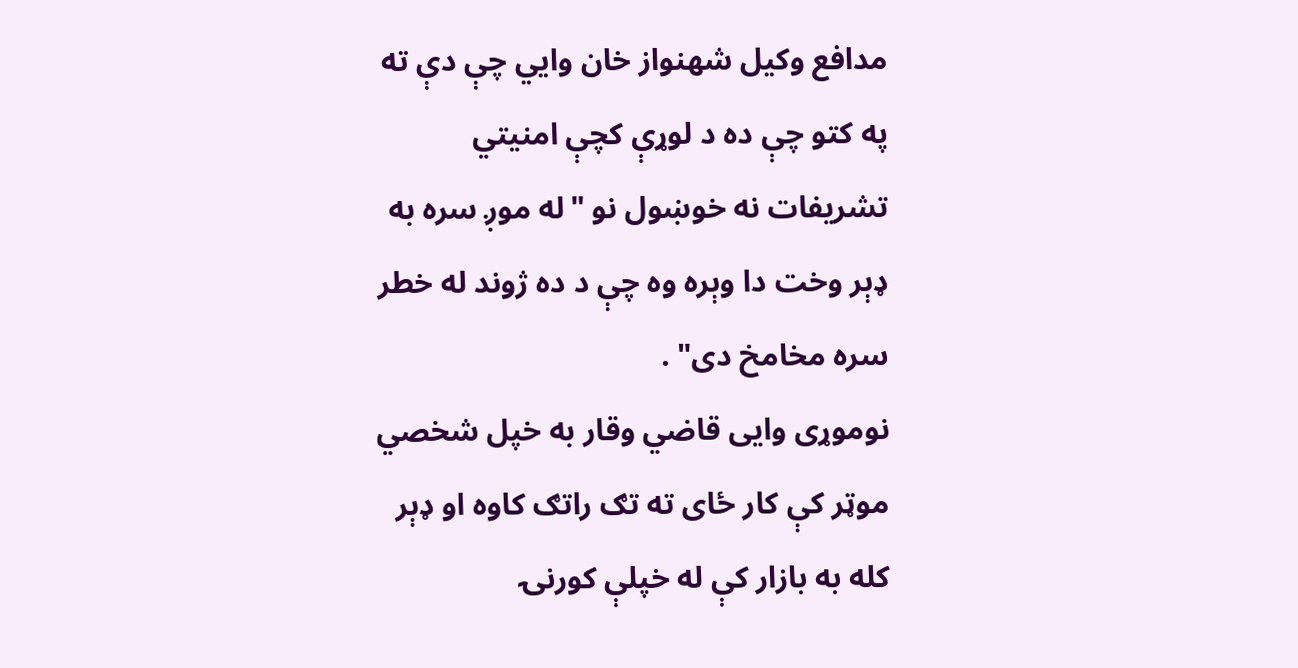مدافع وکیل شهنواز خان وايي چې دې ته په کتو چې ده د لوړې کچې امنیتي تشریفات نه خوښول نو "له موږ سره به ډېر وخت دا وېره وه چې د ده ژوند له خطر سره مخامخ دی" .
نوموړی وايی قاضي وقار به خپل شخصي موټر کې کار ځای ته تګ راتګ کاوه او ډېر کله به بازار کې له خپلې کورنۍ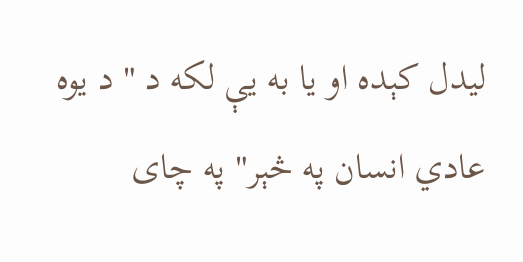لیدل کېده او یا به یې لکه د " د یوه عادي انسان په څېر" په چای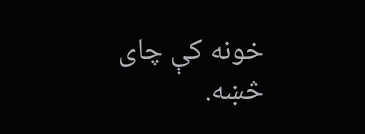خونه کې چای څښه.